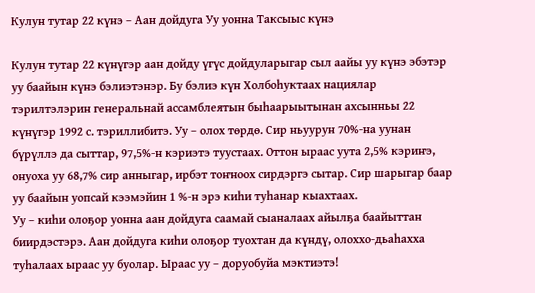Кулун тутар 22 күнэ – Аан дойдуга Уу уонна Таксыыс күнэ

Кулун тутар 22 күнүгэр аан дойду үгүс дойдуларыгар сыл аайы уу күнэ эбэтэр уу баайын күнэ бэлиэтэнэр. Бу бэлиэ күн Холбоһуктаах нациялар тэрилтэлэрин генеральнай ассамблеятын быһаарыытынан ахсынньы 22 күнүгэр 1992 с. тэриллибитэ. Уу – олох төрдө. Сир ньуурун 70%-на уунан бүрүллэ да сыттар, 97,5%-н кэриэтэ туустаах. Оттон ыраас уута 2,5% кэриҥэ, онуоха уу 68,7% сир анныгар, ирбэт тоҥноох сирдэргэ сытар. Сир шарыгар баар уу баайын уопсай кээмэйин 1 %-н эрэ киһи туһанар кыахтаах.
Уу – киһи олоҕор уонна аан дойдуга саамай сыаналаах айылҕа баайыттан биирдэстэрэ. Аан дойдуга киһи олоҕор туохтан да күндү, олоххо-дьаһахха туһалаах ыраас уу буолар. Ыраас уу – доруобуйа мэктиэтэ!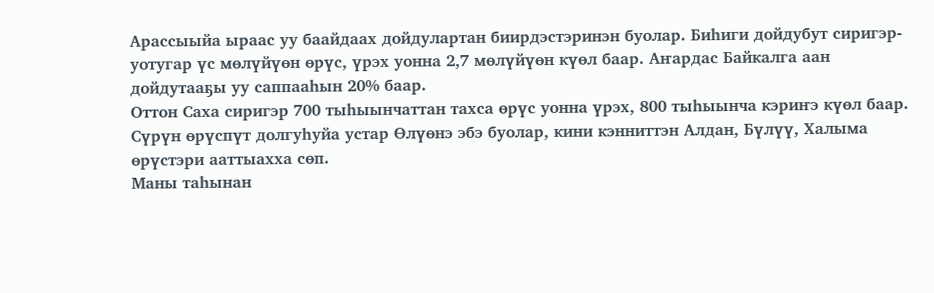Арассыыйа ыраас уу баайдаах дойдулартан биирдэстэринэн буолар. Биһиги дойдубут сиригэр-уотугар үс мөлүйүөн өрүс, үрэх уонна 2,7 мөлүйүөн күөл баар. Аҥардас Байкалга аан дойдутааҕы уу саппааһын 20% баар.
Оттон Саха сиригэр 700 тыһыынчаттан тахса өрүс уонна үрэх, 800 тыһыынча кэриҥэ күөл баар. Сүрүн өрүспүт долгуһуйа устар Өлүөнэ эбэ буолар, кини кэнниттэн Алдан, Бүлүү, Халыма өрүстэри ааттыахха сөп.
Маны таһынан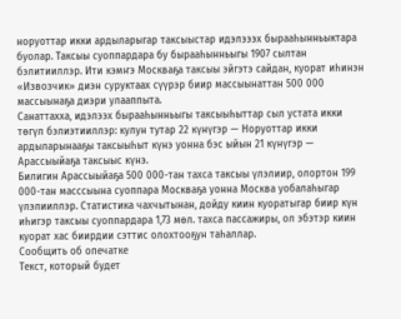норуоттар икки ардыларыгар таксыыстар идэлэээх бырааһынньыктара буолар. Таксыы суоппардара бу бырааһынньыгы 1907 сылтан бэлитииллэр. Ити кэмҥэ Москваҕа таксыы эйгэтэ сайдан, куорат иһинэн «Извозчик» диэн суруктаах сүүрэр биир массыынаттан 500 000 массыынаҕа диэри улааппыта.
Санаттахха, идэлээх бырааһынньыгы таксыыһыттар сыл устата икки төгүл бэлиэтииллэр: кулун тутар 22 күнүгэр — Норуоттар икки ардыларынааҕы таксыыһыт күнэ уонна бэс ыйын 21 күнүгэр — Арассыыйаҕа таксыыс күнэ.
Билигин Арассыыйаҕа 500 000-тан тахса таксыы үлэлиир, олортон 199 000-тан масссыына суоппара Москваҕа уонна Москва уобалаһыгар үлэлииллэр. Статистика чахчытынан, дойду киин куоратыгар биир күн иһигэр таксыы суоппардара 1,73 мөл. тахса пассажиры, ол эбэтэр киин куорат хас биирдии сэттис олохтооҕун таһаллар.
Сообщить об опечатке
Текст, который будет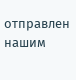отправлен нашим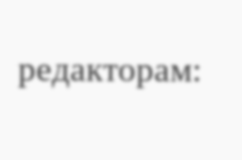редакторам: